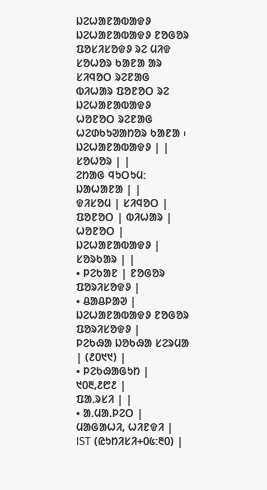ᱡᱮᱦᱟᱱᱟᱵᱟᱫᱽ
ᱡᱮᱦᱟᱱᱟᱵᱟᱫᱽ ᱱᱚᱜᱚᱨ ᱯᱚᱥᱤᱥᱚᱫᱽ ᱨᱮ ᱢᱤᱫ ᱥᱚᱦᱚᱨ ᱠᱟᱱᱟ ᱟᱨ ᱥᱤᱧᱚᱛ ᱨᱮᱱᱟᱜ ᱵᱤᱦᱟᱨ ᱯᱚᱱᱚᱛ ᱨᱮ ᱡᱮᱦᱟᱱᱟᱵᱟᱫᱽ ᱦᱚᱱᱚᱛ ᱨᱮᱱᱟᱜ ᱦᱮᱰᱠᱩᱣᱟᱴᱚᱨ ᱠᱟᱱᱟ ᱾
ᱡᱮᱦᱟᱱᱟᱵᱟᱫᱽ | |
ᱥᱚᱦᱚᱨ | |
ᱮᱴᱟᱜ ᱧᱩᱛᱩᱢ: ᱡᱟᱦᱟᱱᱟ | |
ᱫᱤᱥᱚᱢ | ᱥᱤᱧᱚᱛ |
ᱯᱚᱱᱚᱛ | ᱵᱤᱦᱟᱨ |
ᱦᱚᱱᱚᱛ | ᱡᱮᱦᱟᱱᱟᱵᱟᱫᱽ |
ᱥᱚᱨᱠᱟᱨ | |
• ᱞᱮᱠᱟᱱ | ᱱᱚᱜᱚᱨ ᱯᱚᱨᱤᱥᱚᱫᱽ |
• ᱪᱟᱪᱞᱟᱣ | ᱡᱮᱦᱟᱱᱟᱵᱟᱫᱽ ᱱᱚᱜᱚᱨ ᱯᱚᱨᱤᱥᱚᱫᱽ |
ᱞᱮᱠᱷᱟ ᱡᱚᱠᱷᱟ ᱥᱮᱨᱢᱟ | (᱒᱐᱑᱑) |
• ᱞᱮᱠᱷᱟᱜᱩᱴ | ᱑᱐᱓,᱒᱘᱒ |
ᱯᱟᱹᱨᱥᱤ | |
• ᱟᱹᱢᱟᱹᱞᱮᱛ | ᱢᱟᱜᱟᱦᱤ, ᱦᱤᱱᱫᱤ |
IST (ᱭᱩᱴᱤᱥᱤ+᱐᱕:᱓᱐) |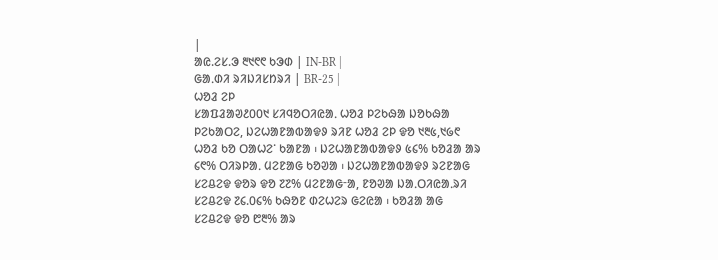|
ᱟᱭ.ᱮᱥ.ᱳ ᱓᱑᱖᱖ ᱠᱳᱰ | IN-BR |
ᱜᱟᱹᱰᱤ ᱨᱤᱡᱤᱥᱴᱨᱤ | BR-25 |
ᱦᱚᱲ ᱮᱞ
ᱥᱟᱯᱲᱟᱣ᱒᱐᱐᱑ ᱥᱤᱧᱚᱛᱤᱭᱟᱹ ᱦᱚᱲ ᱞᱮᱠᱷᱟ ᱡᱚᱠᱷᱟ ᱞᱮᱠᱟᱛᱮ, ᱡᱮᱦᱟᱱᱟᱵᱟᱫᱽ ᱨᱤᱱ ᱦᱚᱲ ᱮᱞ ᱫᱚ ᱑᱓᱕,᱑᱙᱖ ᱦᱚᱲ ᱠᱚ ᱛᱟᱦᱮᱸ ᱠᱟᱱᱟ ᱾ ᱡᱮᱦᱟᱱᱟᱵᱟᱫᱽ ᱕᱔% ᱠᱚᱲᱟ ᱟᱨ ᱔᱖% ᱛᱤᱨᱞᱟᱹ ᱢᱮᱱᱟᱜ ᱠᱚᱣᱟ ᱾ ᱡᱮᱦᱟᱱᱟᱵᱟᱫᱽ ᱨᱮᱱᱟᱜ ᱥᱮᱪᱮᱫ ᱫᱚᱨ ᱫᱚ ᱗᱗% ᱢᱮᱱᱟᱜᱼᱟ, ᱱᱚᱣᱟ ᱡᱟᱹᱛᱤᱭᱟᱹᱨᱤ ᱥᱮᱪᱮᱫ ᱗᱔.᱐᱔% ᱠᱷᱚᱱ ᱰᱮᱦᱮᱨ ᱜᱮᱭᱟ ᱾ ᱠᱚᱲᱟ ᱟᱜ ᱥᱮᱪᱮᱫ ᱫᱚ ᱘᱓% ᱟᱨ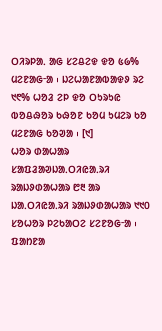ᱛᱤᱨᱞᱟᱹ ᱟᱜ ᱥᱮᱪᱮᱫ ᱫᱚ ᱕᱙% ᱢᱮᱱᱟᱜᱼᱟ ᱾ ᱡᱮᱦᱟᱱᱟᱵᱟᱫᱽ ᱨᱮ ᱑᱖% ᱦᱚᱲ ᱮᱞ ᱫᱚ ᱛᱩᱨᱩᱭ ᱵᱚᱪᱷᱚᱨ ᱠᱷᱚᱱ ᱠᱚᱢ ᱩᱢᱮᱨ ᱠᱚ ᱢᱮᱱᱟᱜ ᱠᱚᱣᱟ ᱾ [᱑]
ᱦᱚᱨ ᱰᱟᱦᱟᱨ
ᱥᱟᱯᱲᱟᱣᱡᱟᱹᱛᱤᱭᱟᱹᱨᱤ ᱨᱟᱡᱽᱰᱟᱦᱟᱨ ᱘᱓ ᱟᱨ ᱡᱟᱹᱛᱤᱭᱟᱹᱨᱤ ᱨᱟᱡᱽᱰᱟᱦᱟᱨ ᱑᱑᱐ ᱥᱚᱦᱚᱨ ᱞᱮᱠᱟᱛᱮ ᱥᱮᱱᱚᱜᱼᱟ ᱾ ᱯᱟᱴᱱᱟ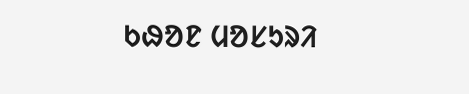ᱠᱷᱚᱱ ᱢᱚᱥᱩᱨᱤ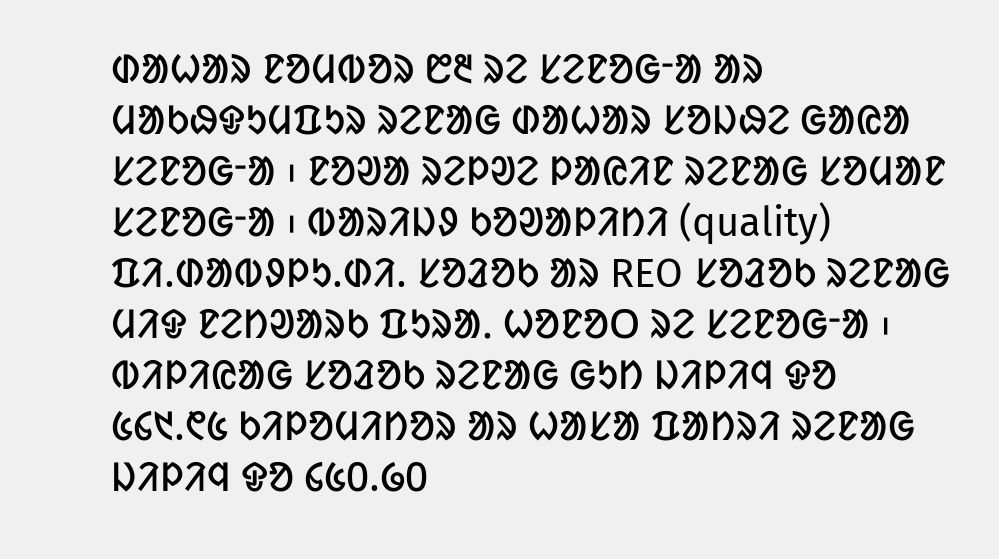ᱰᱟᱦᱟᱨ ᱱᱚᱢᱵᱚᱨ ᱘᱓ ᱨᱮ ᱥᱮᱱᱚᱜᱼᱟ ᱟᱨ ᱢᱟᱠᱷᱫᱩᱢᱯᱩᱨ ᱨᱮᱱᱟᱜ ᱰᱟᱦᱟᱨ ᱥᱚᱡᱷᱮ ᱜᱟᱭᱟ ᱥᱮᱱᱚᱜᱼᱟ ᱾ ᱱᱚᱣᱟ ᱨᱮᱞᱣᱮ ᱞᱟᱭᱤᱱ ᱨᱮᱱᱟᱜ ᱥᱚᱢᱟᱱ ᱥᱮᱱᱚᱜᱼᱟ ᱾ ᱵᱟᱨᱤᱡᱽ ᱠᱚᱣᱟᱞᱤᱴᱤ (quality) ᱯᱤ.ᱰᱟᱵᱽᱞᱩ.ᱰᱤ. ᱥᱚᱲᱚᱠ ᱟᱨ REO ᱥᱚᱲᱚᱠ ᱨᱮᱱᱟᱜ ᱢᱤᱫ ᱱᱮᱴᱣᱟᱨᱠ ᱯᱩᱨᱟᱹ ᱦᱚᱱᱚᱛ ᱨᱮ ᱥᱮᱱᱚᱜᱼᱟ ᱾ ᱵᱤᱞᱤᱭᱟᱜ ᱥᱚᱲᱚᱠ ᱨᱮᱱᱟᱜ ᱜᱩᱴ ᱡᱤᱞᱤᱧ ᱫᱚ ᱕᱔᱑.᱖᱕ ᱠᱤᱞᱚᱢᱤᱴᱚᱨ ᱟᱨ ᱦᱟᱥᱟ ᱯᱟᱴᱨᱤ ᱨᱮᱱᱟᱜ ᱡᱤᱞᱤᱧ ᱫᱚ ᱔᱕᱐.᱙᱐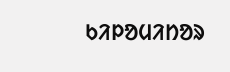ᱠᱤᱞᱚᱢᱤᱴᱚᱨ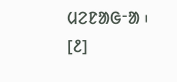ᱢᱮᱱᱟᱜᱼᱟ ᱾ [᱒]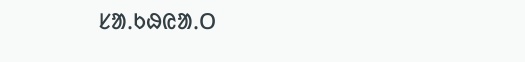ᱥᱟᱹᱠᱷᱭᱟᱹᱛ